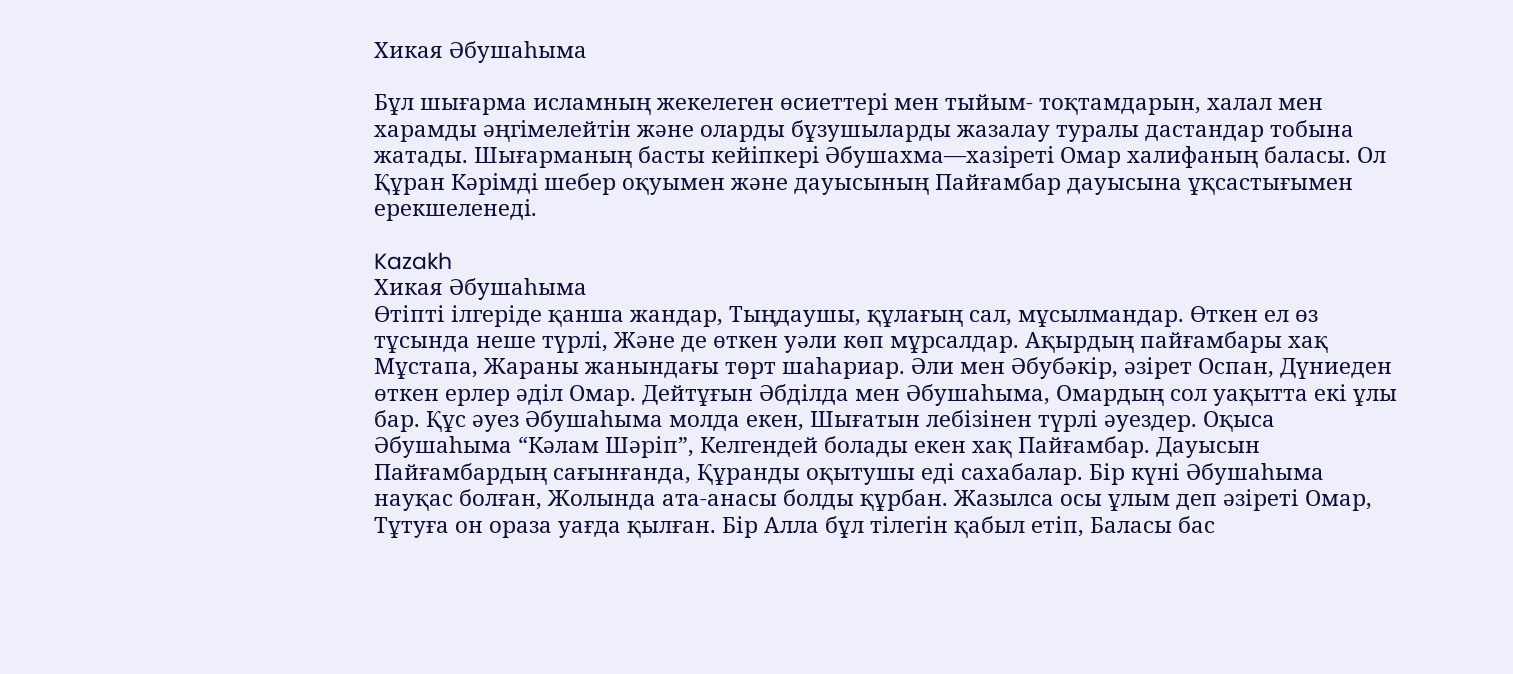Хикая Әбушаһыма

Бұл шығарма исламның жекелеген өсиеттерi мен тыйым- тоқтамдарын, халал мен харамды әңгiмелейтiн және оларды бұзушыларды жазалау туралы дастандар тобына жатады. Шығарманың басты кейiпкерi Әбушахма—хазiретi Омар халифаның баласы. Ол Құран Кәрiмдi шебер оқуымен және дауысының Пайғамбар дауысына ұқсастығымен ерекшеленедi.

Kazakh
Хикая Әбушаһыма
Өтіпті ілгеріде қанша жандар, Тыңдаушы, құлағың сал, мұсылмандар. Өткен ел өз тұсында неше түрлі, Және де өткен уәли көп мұрсалдар. Ақырдың пайғамбары хақ Мұстапа, Жараны жанындағы төрт шаһариар. Әли мен Әбубәкір, әзірет Оспан, Дүниеден өткен ерлер әділ Омар. Дейтұғын Әбділда мен Әбушаһыма, Омардың сол уақытта екі ұлы бар. Құс әуез Әбушаһыма молда екен, Шығатын лебізінен түрлі әуездер. Оқыса Әбушаһыма “Кәлам Шәріп”, Келгендей болады екен хақ Пайғамбар. Дауысын Пайғамбардың сағынғанда, Құранды оқытушы еді сахабалар. Бір күні Әбушаһыма науқас болған, Жолында ата-анасы болды құрбан. Жазылса осы ұлым деп әзіреті Омар, Тұтуға он ораза уағда қылған. Бір Алла бұл тілегін қабыл етіп, Баласы бас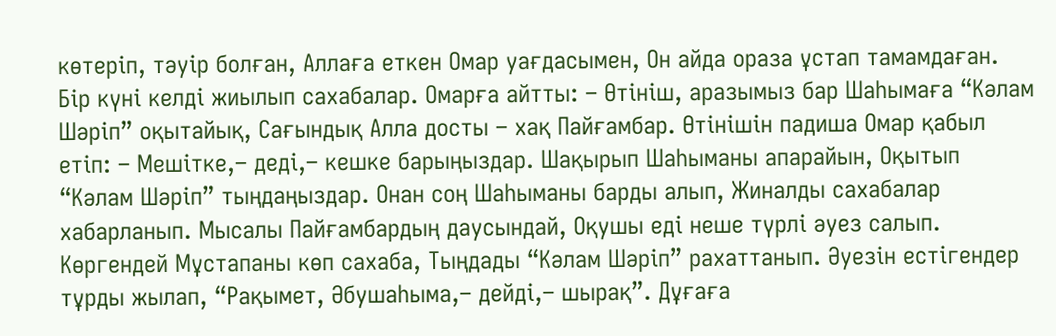көтеріп, тәуір болған, Аллаға еткен Омар уағдасымен, Он айда ораза ұстап тамамдаған. Бір күні келді жиылып сахабалар. Омарға айтты: – Өтініш, аразымыз бар Шаһымаға “Кәлам Шәріп” оқытайық, Сағындық Алла досты – хақ Пайғамбар. Өтінішін падиша Омар қабыл етіп: – Мешітке,– деді,– кешке барыңыздар. Шақырып Шаһыманы апарайын, Оқытып “Кәлам Шәріп” тыңдаңыздар. Онан соң Шаһыманы барды алып, Жиналды сахабалар хабарланып. Мысалы Пайғамбардың даусындай, Оқушы еді неше түрлі әуез салып. Көргендей Мұстапаны көп сахаба, Тыңдады “Кәлам Шәріп” рахаттанып. Әуезін естігендер тұрды жылап, “Рақымет, Әбушаһыма,– дейді,– шырақ”. Дұғаға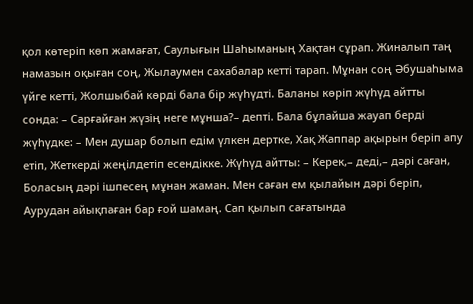қол көтеріп көп жамағат, Саулығын Шаһыманың Хақтан сұрап. Жиналып таң намазын оқыған соң, Жылаумен сахабалар кетті тарап. Мұнан соң Әбушаһыма үйге кетті, Жолшыбай көрді бала бір жүһүдті. Баланы көріп жүһүд айтты сонда: – Сарғайған жүзің неге мұнша?– депті. Бала бұлайша жауап берді жүһүдке: – Мен душар болып едім үлкен дертке, Хақ Жаппар ақырын беріп апу етіп, Жеткерді жеңілдетіп есендікке. Жүһүд айтты: – Керек,– деді,– дәрі саған, Боласың дәрі ішпесең мұнан жаман. Мен саған ем қылайын дәрі беріп, Аурудан айықпаған бар ғой шамаң. Сап қылып сағатында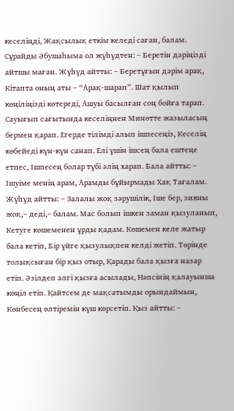кеселіңді, Жақсылық еткім келеді саған, балам. Сұрайды Әбушаһыма ол жүһүдтен: – Беретін дәріңізді айтшы маған. Жүһүд айтты: – Беретұғын дәрім арақ, Кітапта оның аты – “Арақ-шарап”. Шат қылып көңіліңізді көтереді, Ашуы басылған соң бойға тарап. Сауығып сағытында кеселіңнен Минөтте жазыласың бермен қарап. Егерде тілімді алып ішпесеңіз, Кеселің көбейеді күн-күн санап. Елі үшін ішсең бала ештеңе етпес, Ішпесең болар түбі әлің харап. Бала айтты: – Ішуіме менің арам, Арамды бұйырмады Хақ Тағалам. Жүһүд айтты: – Залалы жоқ зәрушілік, Іше бер, зияны жоқ,– деді,– балам. Мас болып ішкен заман қызуланып, Кетуге көшеменен ұрды қадам. Көшемен келе жатыр бала кетіп, Бір үйге қызулықпен келді жетіп. Төрінде толықсыған бір қыз отыр, Қарады бала қызға назар етіп. Әзілдеп әлгі қызға асылады, Нәпсінің қалауынша көңіл етіп. Қайтсем де мақсатымды орындаймын, Көнбесең өлтіремін күш көрсетіп. Қыз айтты: –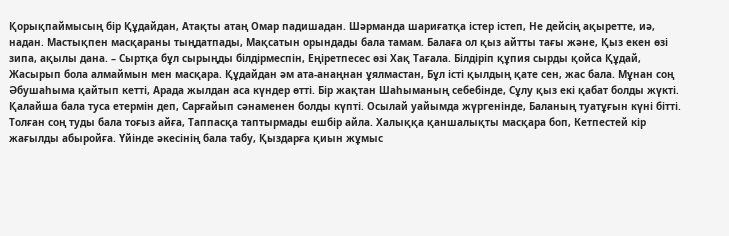Қорықпаймысың бір Құдайдан, Атақты атаң Омар падишадан. Шәрманда шариғатқа істер істеп, Не дейсің ақыретте, иә, надан. Мастықпен масқараны тыңдатпады, Мақсатын орындады бала тамам. Балаға ол қыз айтты тағы және, Қыз екен өзі зипа, ақылы дана. – Сыртқа бұл сырыңды білдірмеспін, Еңіретпесес өзі Хақ Тағала. Білдіріп құпия сырды қойса Құдай, Жасырып бола алмаймын мен масқара. Құдайдан әм ата-анаңнан ұялмастан, Бұл істі қылдың қате сен, жас бала. Мұнан соң Әбушаһыма қайтып кетті, Арада жылдан аса күндер өтті. Бір жақтан Шаһыманың себебінде, Сұлу қыз екі қабат болды жүкті. Қалайша бала туса етермін деп, Сарғайып сәнаменен болды күпті. Осылай уайымда жүргенінде, Баланың туатұғын күні бітті. Толған соң туды бала тоғыз айға, Таппасқа таптырмады ешбір айла. Халыққа қаншалықты масқара боп, Кетпестей кір жағылды абыройға. Үйінде әкесінің бала табу, Қыздарға қиын жұмыс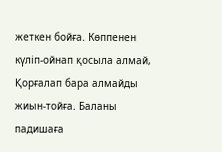жеткен бойға. Көппенен күліп-ойнап қосыла алмай, Қорғалап бара алмайды жиын-тойға. Баланы падишаға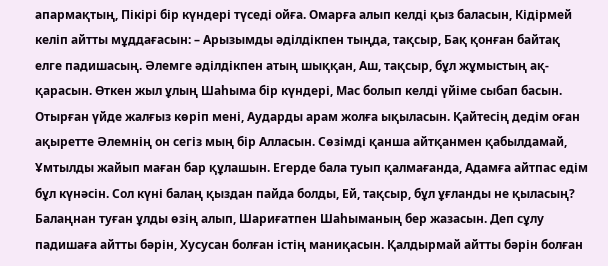апармақтың, Пікірі бір күндері түседі ойға. Омарға алып келді қыз баласын, Кідірмей келіп айтты мұддағасын: – Арызымды әділдікпен тыңда, тақсыр, Бақ қонған байтақ елге падишасың. Әлемге әділдікпен атың шыққан, Аш, тақсыр, бұл жұмыстың ақ-қарасын. Өткен жыл ұлың Шаһыма бір күндері, Мас болып келді үйіме сыбап басын. Отырған үйде жалғыз көріп мені, Аударды арам жолға ықыласын. Қайтесің дедім оған ақыретте Әлемнің он сегіз мың бір Алласын. Сөзімді қанша айтқанмен қабылдамай, Ұмтылды жайып маған бар құлашын. Егерде бала туып қалмағанда, Адамға айтпас едім бұл күнәсін. Сол күні балаң қыздан пайда болды, Ей, тақсыр, бұл ұғланды не қыласың? Балаңнан туған ұлды өзің алып, Шариғатпен Шаһыманың бер жазасын. Деп сұлу падишаға айтты бәрін, Хусусан болған істің маниқасын. Қалдырмай айтты бәрін болған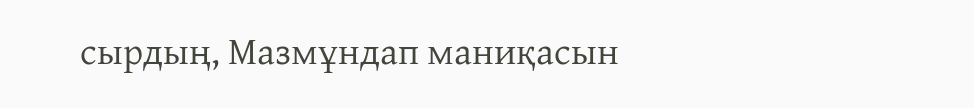сырдың, Мазмұндап маниқасын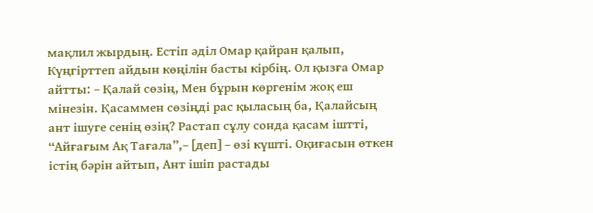мақлил жырдың. Естіп әділ Омар қайран қалып, Күңгірттеп айдын көңілін басты кірбің. Ол қызға Омар айтты: – Қалай сөзің, Мен бұрын көргенім жоқ еш мінезін. Қасаммен сөзіңді рас қыласың ба, Қалайсың ант ішуге сенің өзің? Растап сұлу сонда қасам іштті, “Айғағым Ақ Тағала”,– [деп] – өзі күшті. Оқиғасын өткен істің бәрін айтып, Ант ішіп растады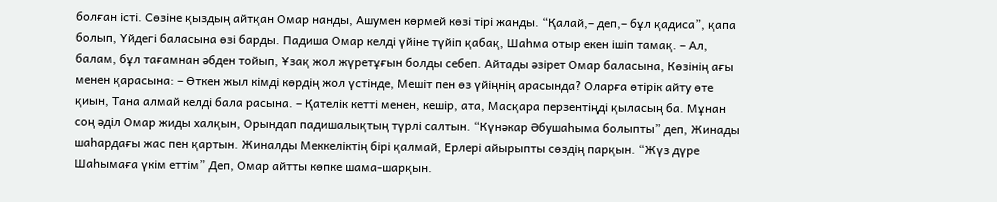болған істі. Сөзіне қыздың айтқан Омар нанды, Ашумен көрмей көзі тірі жанды. “Қалай,– деп,– бұл қадиса”, қапа болып, Үйдегі баласына өзі барды. Падиша Омар келді үйіне түйіп қабақ, Шаһма отыр екен ішіп тамақ. – Ал, балам, бұл тағамнан әбден тойып, Ұзақ жол жүретұғын болды себеп. Айтады әзірет Омар баласына, Көзінің ағы менен қарасына: – Өткен жыл кімді көрдің жол үстінде, Мешіт пен өз үйіңнің арасында? Оларға өтірік айту өте қиын, Тана алмай келді бала расына. – Қателік кетті менен, кешір, ата, Масқара перзентіңді қыласың ба. Мұнан соң әділ Омар жиды халқын, Орындап падишалықтың түрлі салтын. “Күнәкар Әбушаһыма болыпты” деп, Жинады шаһардағы жас пен қартын. Жиналды Меккеліктің бірі қалмай, Ерлері айырыпты сөздің парқын. “Жүз дүре Шаһымаға үкім еттім” Деп, Омар айтты көпке шама-шарқын.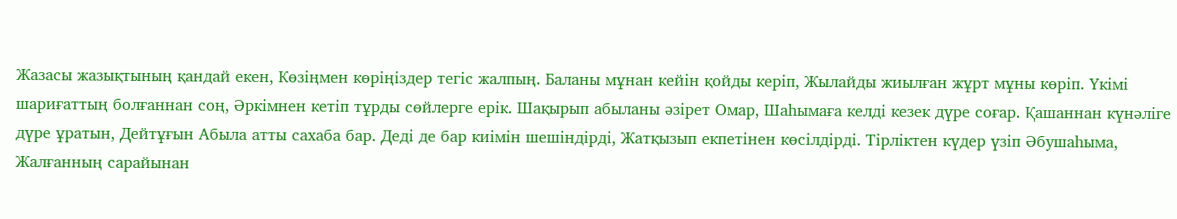Жазасы жазықтының қандай екен, Көзіңмен көріңіздер тегіс жалпың. Баланы мұнан кейін қойды керіп, Жылайды жиылған жұрт мұны көріп. Үкімі шариғаттың болғаннан соң, Әркімнен кетіп тұрды сөйлерге ерік. Шақырып абыланы әзірет Омар, Шаһымаға келді кезек дүре соғар. Қашаннан күнәліге дүре ұратын, Дейтұғын Абыла атты сахаба бар. Деді де бар киімін шешіндірді, Жатқызып екпетінен көсілдірді. Тірліктен күдер үзіп Әбушаһыма, Жалғанның сарайынан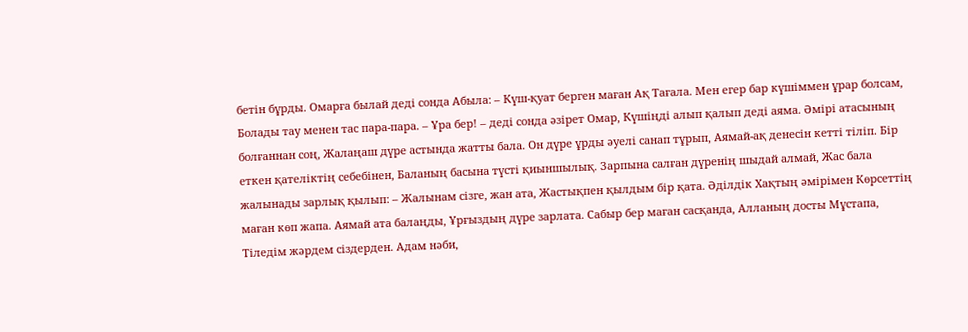бетін бұрды. Омарға былай деді сонда Абыла: – Күш-қуат берген маған Ақ Тағала. Мен егер бар күшіммен ұрар болсам, Болады тау менен тас пара-пара. – Ұра бер! – деді сонда әзірет Омар, Күшіңді алып қалып деді аяма. Әмірі атасының болғаннан соң, Жалаңаш дүре астында жатты бала. Он дүре ұрды әуелі санап тұрып, Аямай-ақ денесін кетті тіліп. Бір еткен қателіктің себебінен, Баланың басына түсті қиыншылық. Зарпына салған дүренің шыдай алмай, Жас бала жалынады зарлық қылып: – Жалынам сізге, жан ата, Жастықпен қылдым бір қата. Әділдік Хақтың әмірімен Көрсеттің маған көп жапа. Аямай ата балаңды, Ұрғыздың дүре зарлата. Сабыр бер маған сасқанда, Алланың досты Мұстапа, Тіледім жәрдем сіздерден. Адам нәби,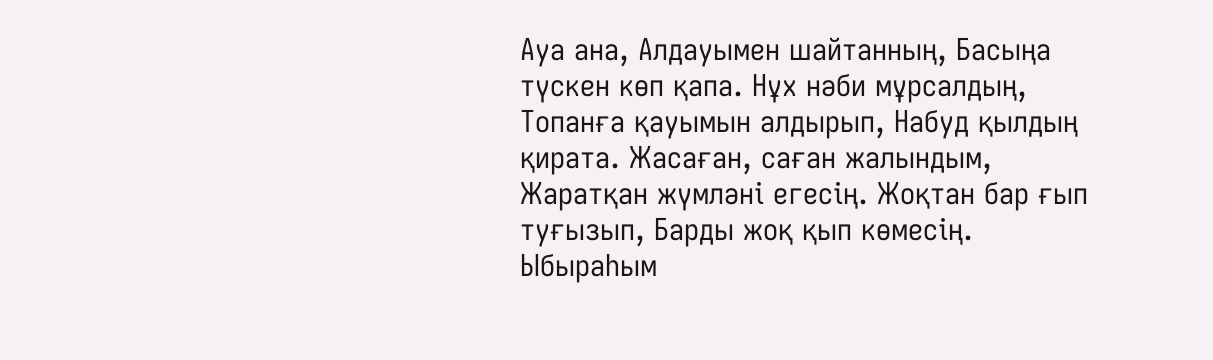Ауа ана, Алдауымен шайтанның, Басыңа түскен көп қапа. Нұх нәби мұрсалдың, Топанға қауымын алдырып, Набуд қылдың қирата. Жасаған, саған жалындым, Жаратқан жүмләні егесің. Жоқтан бар ғып туғызып, Барды жоқ қып көмесің. Ыбыраһым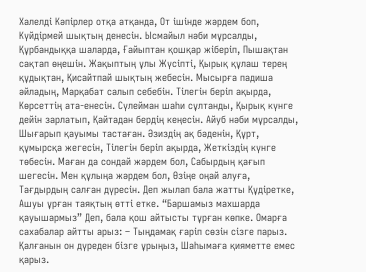Халелді Кәпірлер отқа атқанда, От ішінде жәрдем боп, Күйдірмей шықтың денесін. Ысмайыл нәби мұрсалды, Құрбандыққа шаларда, Ғайыптан қошқар жіберіп, Пышақтан сақтап өңешін. Жақыптың ұлы Жүсіпті, Қырық құлаш терең құдықтан, Қисайтпай шықтың жебесін. Мысырға падиша әйладың, Марқабат салып себебін. Тілегін беріп ақырда, Көрсеттің ата-енесін. Сүлейман шаһи сұлтанды, Қырық күнге дейін зарлатып, Қайтадан бердің кеңесін. Айуб нәби мұрсалды, Шығарып қауымы тастаған. Әзиздің ақ бәденін, Құрт, құмырсқа жегесін, Тілегін беріп ақырда, Жеткіздің күнге төбесін. Маған да сондай жәрдем бол, Сабырдың қағып шегесін. Мен құлыңа жәрдем бол, Өзіңе оңай алуға, Тағдырдың салған дүресін. Деп жылап бала жатты Құдіретке, Ашуы ұрған таяқтың өтті етке. “Баршамыз махшарда қауышармыз” Деп, бала қош айтысты тұрған көпке. Омарға сахабалар айтты арыз: – Тыңдамақ ғаріп сөзін сізге парыз. Қалғанын он дүреден бізге ұрыңыз, Шаһымаға қияметте емес қарыз.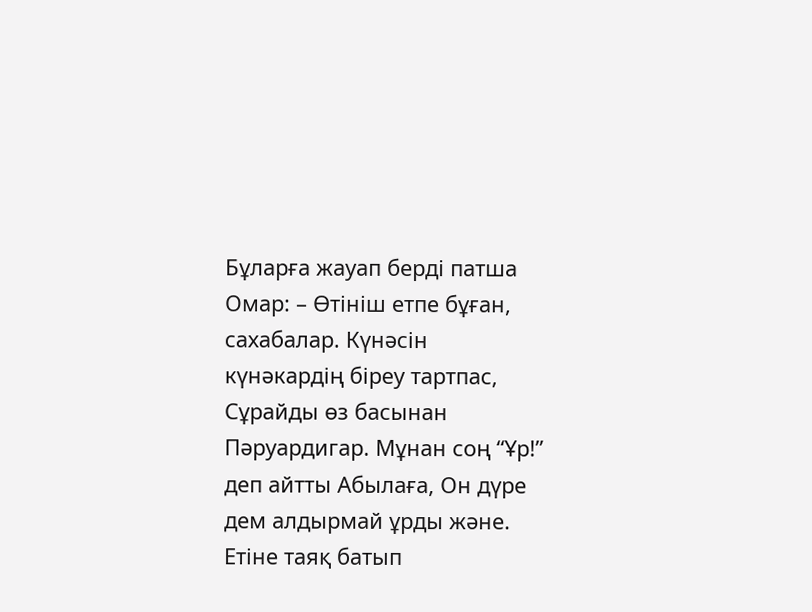Бұларға жауап берді патша Омар: – Өтініш етпе бұған, сахабалар. Күнәсін күнәкардің біреу тартпас, Сұрайды өз басынан Пәруардигар. Мұнан соң “Ұр!” деп айтты Абылаға, Он дүре дем алдырмай ұрды және. Етіне таяқ батып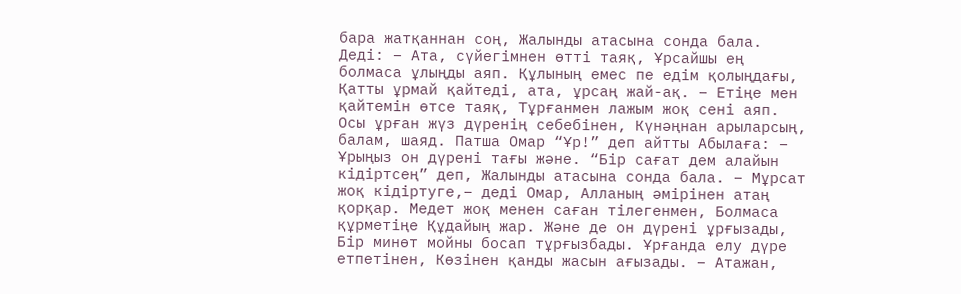бара жатқаннан соң, Жалынды атасына сонда бала. Деді: – Ата, сүйегімнен өтті таяқ, Ұрсайшы ең болмаса ұлыңды аяп. Құлының емес пе едім қолыңдағы, Қатты ұрмай қайтеді, ата, ұрсаң жай-ақ. – Етіңе мен қайтемін өтсе таяқ, Тұрғанмен лажым жоқ сені аяп. Осы ұрған жүз дүренің себебінен, Күнәңнан арыларсың, балам, шаяд. Патша Омар “Ұр!” деп айтты Абылаға: – Ұрыңыз он дүрені тағы және. “Бір сағат дем алайын кідіртсең” деп, Жалынды атасына сонда бала. – Мұрсат жоқ кідіртуге,– деді Омар, Алланың әмірінен атаң қорқар. Медет жоқ менен саған тілегенмен, Болмаса құрметіңе Құдайың жар. Және де он дүрені ұрғызады, Бір минөт мойны босап тұрғызбады. Ұрғанда елу дүре етпетінен, Көзінен қанды жасын ағызады. – Атажан,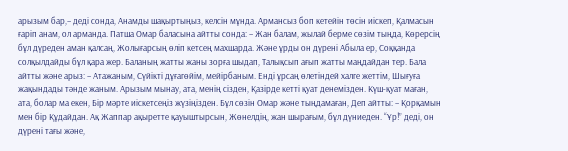арызым бар,– деді сонда, Анамды шақыртыңыз, келсін мұнда. Армансыз боп кетейін төсін иіскеп, Қалмасын ғаріп анам, ол арманда. Патша Омар баласына айтты сонда: – Жан балам, жылай берме сөзім тыңда, Көрерсің бұл дүреден аман қалсаң, Жолығарсың өліп кетсең махшарда. Және ұрды он дүрені Абыла ер, Соққанда солқылдайды бұл қара жер. Баланың жатты жаны зорға шыдап, Талықсып ағып жатты маңдайдан тер. Бала айтты және арыз: – Атажаным, Сүйікті дұғагөйім, мейірбаным. Енді ұрсаң өлетіндей халге жеттім, Шығуға жақындады тәнде жаным. Арызым мынау, ата, менің сізден, Қазірде кетті қуат денемізден. Күш-қуат маған, ата, болар ма екен, Бір мәрте иіскетсеңіз жүзіңізден. Бұл сөзін Омар және тыңдамаған, Деп айтты: – Қорқамын мен бір Құдайдан. Ақ Жаппар ақыретте қауыштырсын, Жөнелдің, жан шырағым, бұл дүниеден. “Ұр!” деді, он дүрені тағы және,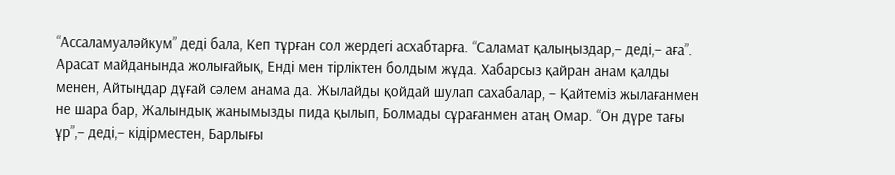“Ассаламуаләйкум” деді бала, Кеп тұрған сол жердегі асхабтарға. “Саламат қалыңыздар,– деді,– аға”. Арасат майданында жолығайық, Енді мен тірліктен болдым жұда. Хабарсыз қайран анам қалды менен, Айтыңдар дұғай сәлем анама да. Жылайды қойдай шулап сахабалар, – Қайтеміз жылағанмен не шара бар, Жалындық жанымызды пида қылып, Болмады сұрағанмен атаң Омар. “Он дүре тағы ұр”,– деді,– кідірместен, Барлығы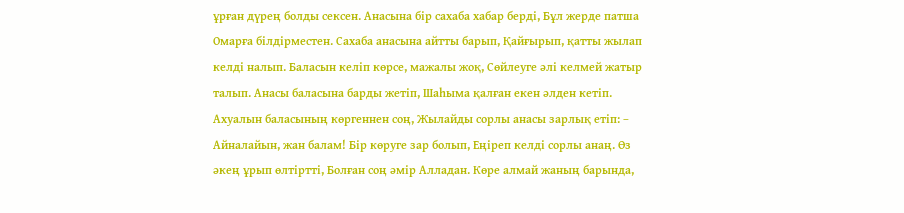ұрған дүрең болды сексен. Анасына бір сахаба хабар берді, Бұл жерде патша Омарға білдірместен. Сахаба анасына айтты барып, Қайғырып, қатты жылап келді налып. Баласын келіп көрсе, мажалы жоқ, Сөйлеуге әлі келмей жатыр талып. Анасы баласына барды жетіп, Шаһыма қалған екен әлден кетіп. Ахуалын баласының көргеннен соң, Жылайды сорлы анасы зарлық етіп: – Айналайын, жан балам! Бір көруге зар болып, Еңіреп келді сорлы анаң. Өз әкең ұрып өлтіртті, Болған соң әмір Алладан. Көре алмай жаның барында,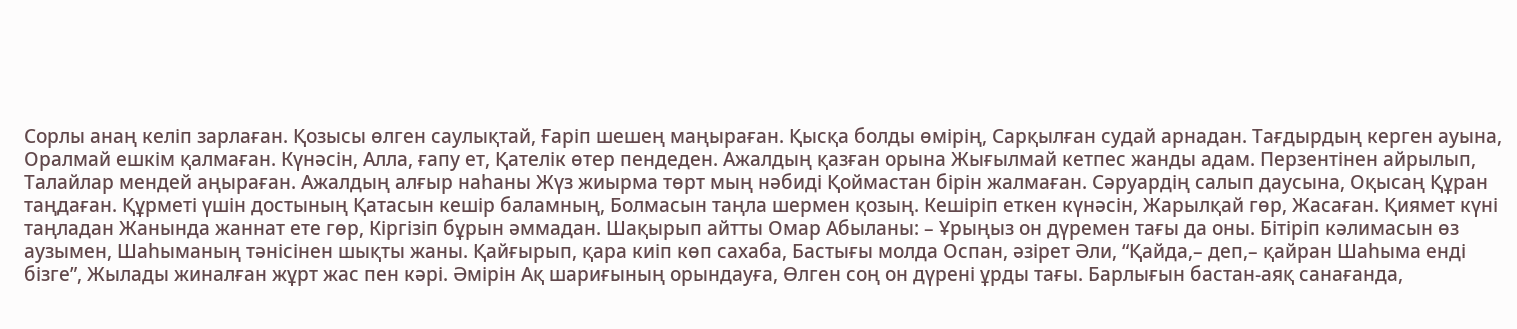Сорлы анаң келіп зарлаған. Қозысы өлген саулықтай, Ғаріп шешең маңыраған. Қысқа болды өмірің, Сарқылған судай арнадан. Тағдырдың керген ауына, Оралмай ешкім қалмаған. Күнәсін, Алла, ғапу ет, Қателік өтер пендеден. Ажалдың қазған орына Жығылмай кетпес жанды адам. Перзентінен айрылып, Талайлар мендей аңыраған. Ажалдың алғыр наһаны Жүз жиырма төрт мың нәбиді Қоймастан бірін жалмаған. Сәруардің салып даусына, Оқысаң Құран таңдаған. Құрметі үшін достының Қатасын кешір баламның, Болмасын таңла шермен қозың. Кешіріп еткен күнәсін, Жарылқай гөр, Жасаған. Қиямет күні таңладан Жанында жаннат ете гөр, Кіргізіп бұрын әммадан. Шақырып айтты Омар Абыланы: – Ұрыңыз он дүремен тағы да оны. Бітіріп кәлимасын өз аузымен, Шаһыманың тәнісінен шықты жаны. Қайғырып, қара киіп көп сахаба, Бастығы молда Оспан, әзірет Әли, “Қайда,– деп,– қайран Шаһыма енді бізге”, Жылады жиналған жұрт жас пен кәрі. Әмірін Ақ шариғының орындауға, Өлген соң он дүрені ұрды тағы. Барлығын бастан-аяқ санағанда,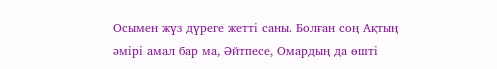Осымен жүз дүреге жетті саны. Болған соң Ақтың әмірі амал бар ма, Әйтпесе, Омардың да өшті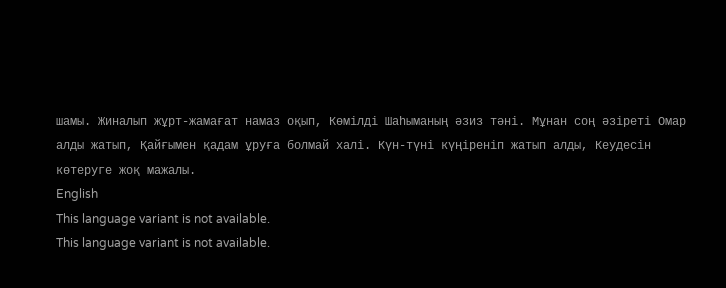шамы. Жиналып жұрт-жамағат намаз оқып, Көмілді Шаһыманың әзиз тәні. Мұнан соң әзіреті Омар алды жатып, Қайғымен қадам ұруға болмай халі. Күн-түні күңіреніп жатып алды, Кеудесін көтеруге жоқ мажалы.
English
This language variant is not available.
This language variant is not available.